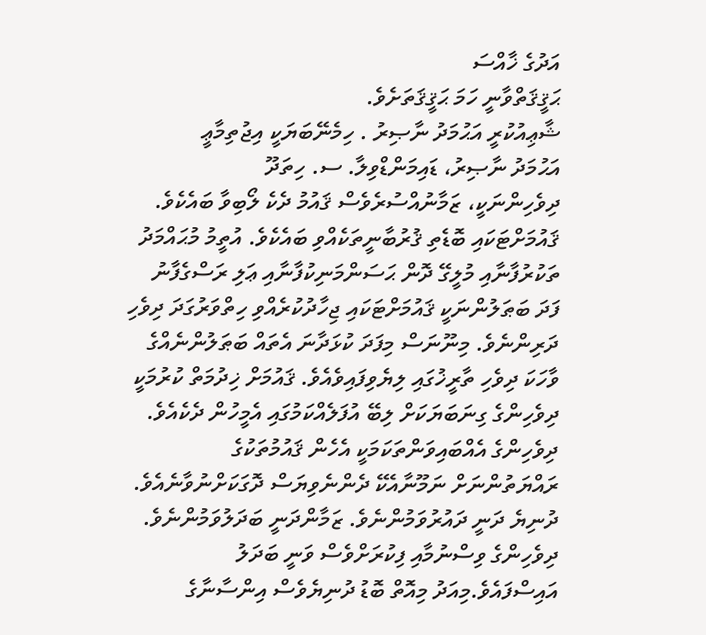އަދުގެ ޚާއްސަ
ޙަޤީޤަތްވާނީ ހަމަ ޙަޤީޤަތަށެވެ.
ޝާޢިއުކުރީ އަޙުމަދު ނާޞިރު . ހިމެނޭބަޔަކީ އިޖުތިމާޢީ
އަޙުމަދު ނާޞިރު، ޑައިމަންޑްވިލާ. ސ. ހިތަދޫ
ދިވެހިންނަކީ، ޒަމާނުއްސުރެވެސް ޤައުމު ދެކެ ލޯބިވާ ބައެކެވެ. ޤައުމަށްޓަކައި ބޮޑެތި ޤުރުބާނީތަކެއްވި ބައެކެވެ. އުތީމު މުޙައްމަދު ތަކުރުފާނާއި މުލީގޭ ދޮން ޙަސަންމަނިކުފާނާއި ޢަލި ރަސްގެފާނު ފަދަ ބަޠަލުންނަކީ ޤައުމަށްޓަކައި ޖިހާދުކުރެއްވި ހިތްވަރުގަދަ ދިވެހި ދަރިންނެވެ. މިނޫނަސް މިފަދަ ކުޅަދާނަ އެތައް ބަޠަލުންނެއްގެ ވާހަކަ ދިވެހި ތާރީޚުގައި ލިޔެވިފައިވެއެވެ. ޤައުމަށް ޚިދުމަތް ކުރުމަކީ ދިވެހިންގެ ގިނަބަޔަކަށް ލިބޭ އުފަލެއްކަމުގައި އެމީހުން ދެކެއެވެ. ދިވެހިންގެ އެއްބައިވަންތަކަމަކީ އެހެން ޤައުމުތަކުގެ ރައްޔަތުންނަށް ނަމޫނާއެކޭ ދެންނެވިޔަސް ދޮގަކަށްނުވާނެއެވެ.
ދުނިޔެ ދަނީ ދައުރުވަމުންނެވެ. ޒަމާންދަނީ ބަދަލުވަމުންނެވެ. ދިވެހިންގެ ވިސްނުމާއި ފިކުރަށްވެސް ވަނީ ބަދަލު އައިސްފައެވެ.މިއަދު މިއޮތް ބޮޑު ދުނިޔެވެސް އިންސާނާގެ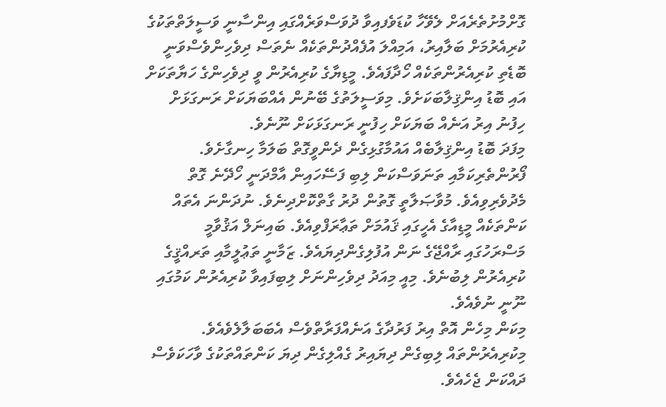ގޮށްމުށުތެރެއަށް ލެވޭހާ ކުޑަވެފއިވާ ދުވަސްވަރެއްގައި އިންސާނީ ވަސީލަތްތަކުގެ ކުރިއެރުމަށް ބަލާއިރު، އަމިއްލަ އުފެއްދުންތަކެއް ނެތަސް ދިވެހިންވެސްވަނީ ބޮޑެތި ކުރިއެރުންތަކެއް ހޯދާފައެވެ. މީޑިޔާގެ ކުރިއެރުން ވީ ދިވެހިންގެ ހަޔާތަކަށް އައި ބޮޑު އިންޤިލާބަކަށެވެ. މިވަސީލަތުގެ ބޭނުން އެއްބަޔަކަށް ރަނގަޅަށް ހިފުނު އިރު އަނެއް ބަޔަކަށް ހިފުނީ ރަނގަޅަކަށް ނޫނެވެ.
މިފަދަ ބޮޑު އިންޤިލާބެއް އައުމާގުޅިގެން ދެންވީގޮތް ބަލަމާ ހިނގާށެވެ. ފޯރުންތެރިކަމާއި ތަނަވަސްކަން ލިބި ފަސޭހައިން އާމްދަނީ ހޯދޭނެ ގޮތް މެދުވެރިވިއެވެ. މުވާޞަލާތީ ގޮތުން ދުރު ގާތްކޮށްދިނެވެ. ނުދަންނަ އެތައް ކަންތަކެއް މީޑިއާގެ އެހީގައި ޤައުމަށް ތަޢާރަފްވިއެވެ. ބައިނަލް އަޤުވާމީ މަސްރަހުގައި ރާއްޖޭގެ ނަން އުފުލިގެންދިޔައެވެ. ޒަމާނީ ތަޢުލީމާއި ތަރއްޤީގެ ކުރިއެރުން ލިބުނެވެ. މިއީ މިއަދު ދިވެހިންނަށް ލިބިފައިވާ ކުރިއެރުން ކަމުގައި ނޫނީ ނުވެއެވެ.
މިކަން މިހެން އޮތް އިރު ފަރުދާގެ އަނެއްފަރާތްވެސް އެބަބަލާލެވެއެވެ. މިކުރިއެރުންތައް ލިބިގެން ދިޔައިރު ގެއްލިގެން ދިޔަ ކަންތައްތަކުގެ ވާހަކަވެސް ދައްކަން ޖެހެއެވެ.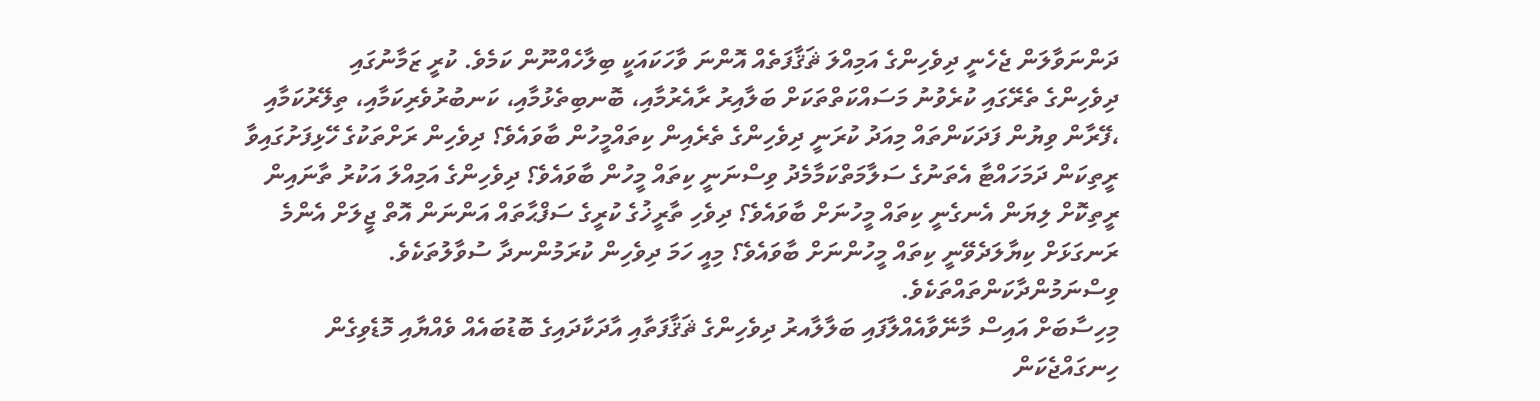ދަންނަވާލަން ޖެހެނީ ދިވެހިންގެ އަމިއްލަ ޘަޤާފަތެއް އޮންނަ ވާހަކައަކީ ބިލާހެއްނޫން ކަމެވެ. ކުރީ ޒަމާނުގައި
ދިވެހިންގެ ތެރޭގައި ކުރެވުނު މަސައްކަތްތަކަށް ބަލާއިރު ރާއެރުމާއި، ބޮނބިތެޅުމާއި، ކަނބުރުވެރިކަމާއި، ތިލޭރުކަމާއި ،ފޭރާން ވިޔުން ފަދަކަންތައް މިއަދު ކުރަނީ ދިވެހިންގެ ތެރެއިން ކިތައްމީހުން ބާވައެވެ؟ ދިވެހިން ރަށްތަކުގެ ހޭޅިފަށުގައިވާ ރީތިކަން ދަމަހައްޓާ އެތަނުގެ ސަލާމަތްކަމާމެދު ވިސްނަނީ ކިތައް މީހުން ބާވައެވެ؟ ދިވެހިންގެ އަމިއްލަ އަކުރު ތާނައިން ރީތިކޮށް ލިޔަން އެނގެނީ ކިތައް މީހުނަށް ބާވައެވެ؟ ދިވެހި ތާރީޚުގެ ކުރީގެ ސަފްޙާތައް އަންނަން އޮތް ޖީލަށް އެންމެ ރަނގަޅަށް ކިޔާލަދެވޭނީ ކިތައް މީހުންނަށް ބާވައެވެ؟ މިއީ ހަމަ ދިވެހިން ކުރަމުންނދާ ސުވާލުތަކެވެ. ވިސްނަމުންދާކަންތައްތަކެވެ.
މިހިސާބަށް އައިސް މާނޭވާއެއްލާފައި ބަލާލާއރު ދިވެހިންގެ ޘަޤާފަތާއި އާދަކާދައިގެ ބޮޑުބައެއް ވެއްޔާއި މޮޑެވިގެން ހިނގައްޖެކަން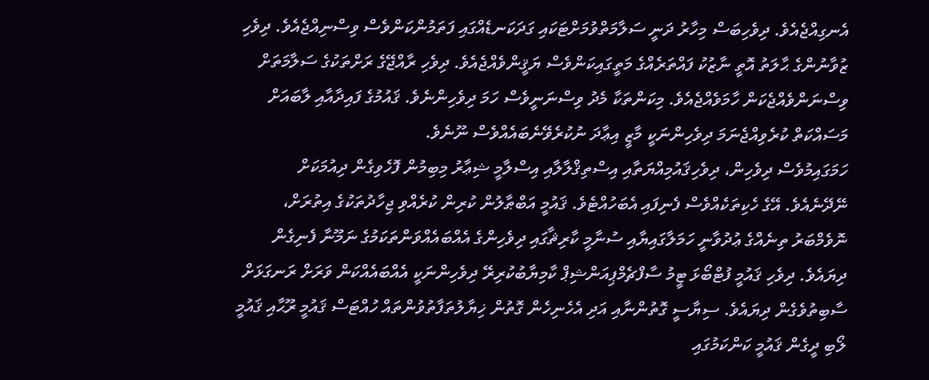އެނގިއްޖެއެވެ. ދިވެހިބަސް މިހާރު ދަނީ ސަލާމަތްވުމަށްޓަކައި ގަދަކަނޑެއްގައި ފަތަމުންކަންވެސް ވިސްނިއްޖެއެވެ. ދިވެހި ޒުވާނުންގެ ޙާލަތު އޮތީ ނާޒުކު ފައްތަރެއްގެ މަތީގައިކަންވެސް ޔަޤީންވެއްޖެއެވެ. ދިވެހި ރާއްޖޭގެ ރަށްތަކުގެ ސަލާމަތަށް ވިސްނަންވެއްޖެކަން ހާމަވެއްޖެއެވެ. މިކަންތަކާ މެދު ވިސްނަނީވެސް ހަމަ ދިވެހިންނެވެ. ޤައުމުގެ ފައިދާއާއި ލާބައަށް މަސައްކަތް ކުރެވިއްޖެނަމަ ދިވެހިންނަކީ މާޒީ އިޢާދަ ނުކުރެވޭނެބައެއްވެސް ނޫނެވެ.
ހަމަގައިމުވެސް ދިވެހިން، ދިވެހިޤައުމިއްޔަތާއި އިސްތިޤްލާލާއި އިސްލާމީ ޝިޢާރު މިބިމުން ފޮހެވިގެން ދިއުމަކަށް ނޭދޭނެއެވެ. އޭގެ ހެކިތަކެއްވެސް ފެނިފައި އެބަހުއްޓެވެ. ޤައުމީ އަބްޠާލުން ކުރިން ކުރެއްވި ޖިހާދުތަކުގެ އިތުރަށް، ނޮވެމްބަރު ތިނެއްގެ ޢުދުވާނީ ހަމަލާގައިޔާއި ސުނާމީ ކާރިޘާގައި ދިވެހިންގެ އެއްބައެއްވަންތަކަމުގެ ނަމޫނާ ފެނިގެން ދިޔައެވެ. ދިވެހި ޤައުމީ ފުޓްބޯޅަ ޓީމު ސާފްޗެމްޕިއަންޝިޕް ކާމިޔާބުކުރިރޭ ދިވެހިންނަކީ އެއްބައެއްކަން ވަރަށް ރަނގަޅަށް ސާބިތުވެގެން ދިޔައެވެ. ސިޔާސީ ގޮތުންނާއި އަދި އެހެނިހެން ގޮތުން ޚިޔާލުތަފާތުވުންތައް ހުއްޓަސް ޤައުމީ ރޫޙާއި ޤައުމީ ލޯބި ދީގެން ޤައުމީ ކަންކަމުގައި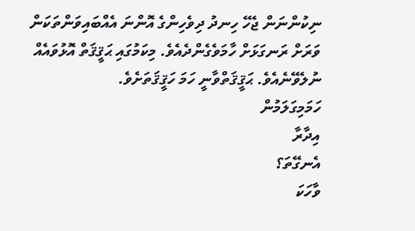ނިކުންނަން ޖެހޭ ހިނދު ދިވެހިންގެ އޮންނަ އެއްބައިވަންތަކަން ވަރަށް ރަނގަޅަށް ހާމަވެގެންދެއެވެ. މިކަމުގައި ޙަޤީޤަތް އޮޅުވައެއް ނުލެވޭނެއެވެ. ޙަޤީޤަތްވާނީ ހަމަ ހަޤީޤަތަށެވެ.
ހަމަމިގަލަމުން
އިދާރާ
އެނގޭތަ؟
ވާހަކަ